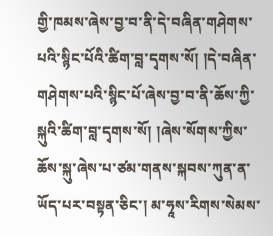གྱི་ཁམས་ཞེས་བྱ་བ་ནི་དེ་བཞིན་གཤེགས་པའི་སྙིང་པོའི་ཚིག་བླ་དྭགས་སོ། །དེ་བཞིན་གཤེགས་པའི་སྙིང་པོ་ཞེས་བྱ་བ་ནི་ཆོས་ཀྱི་སྐུའི་ཚིག་བླ་དྭགས་སོ། །ཞེས་སོགས་ཀྱིས་ཆོས་སྐུ་ཞེས་པ་ཙམ་གནས་སྐབས་ཀུན་ན་ཡོད་པར་བསྟན་ཅིང་། མ་ཧཱས་རིགས་སེམས་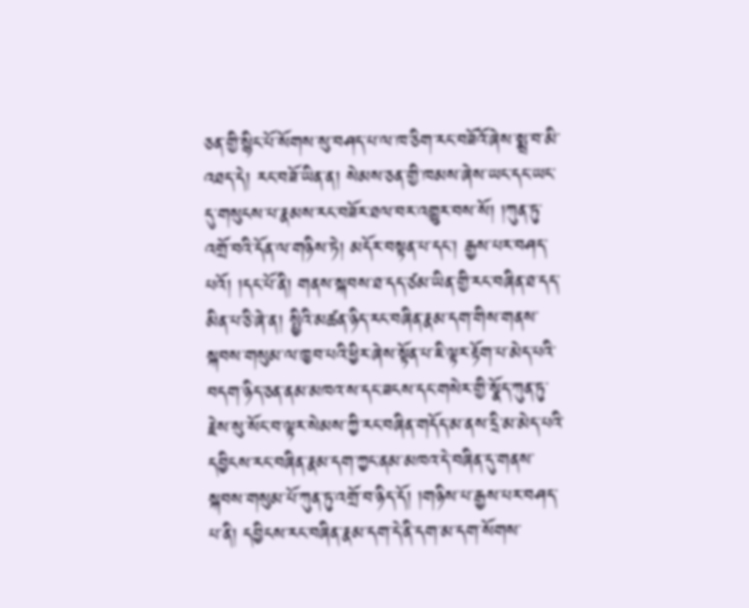ཅན་གྱི་སྙིང་པོ་སོགས་སུ་བཤད་པ་ལ་ཁ་ཅིག་རང་བཟོའོ་ཞེས་སྨྲ་བ་མི་འཐད་དེ། རང་བཟོ་ཡིན་ན། སེམས་ཅན་གྱི་ཁམས་ཞེས་ཡང་དང་ཡང་དུ་གསུངས་པ་རྣམས་རང་བཟོར་ཐལ་བར་འགྱུར་བས་སོ། །ཀུན་ཏུ་འགྲོ་བའི་དོན་ལ་གཉིས་ཏེ། མདོར་བསྟན་པ་དང་། རྒྱས་པར་བཤད་པའོ། །དང་པོ་ནི། གནས་སྐབས་ཐ་དད་ཙམ་ཡིན་གྱི་རང་བཞིན་ཐ་དད་མིན་པ་ཅི་ཞེ་ན། སྤྱིའི་མཚན་ཉིད་རང་བཞིན་རྣམ་དག་གིས་གནས་སྐབས་གསུམ་ལ་ཁྱབ་པའི་ཕྱིར་ཞེས་སྟོན་པ་ཇི་ལྟར་རྟོག་པ་མེད་པའི་བདག་ཉིད་ཅན་ནམ་མཁའ་ས་དང་ཟངས་དང་གསེར་གྱི་སྣོད་ཀུན་ཏུ་རྗེས་སུ་སོང་བ་ལྟར་སེམས་ཀྱི་རང་བཞིན་གདོད་མ་ནས་དྲི་མ་མེད་པའི་དབྱིངས་རང་བཞིན་རྣམ་དག་ཀྱང་ནམ་མཁའ་དེ་བཞིན་དུ་གནས་སྐབས་གསུམ་པོ་ཀུན་ཏུ་འགྲོ་བ་ཉིད་དོ། །གཉིས་པ་རྒྱས་པར་བཤད་པ་ནི། དབྱིངས་རང་བཞིན་རྣམ་དག་དེ་ནི་དག་མ་དག་སོགས་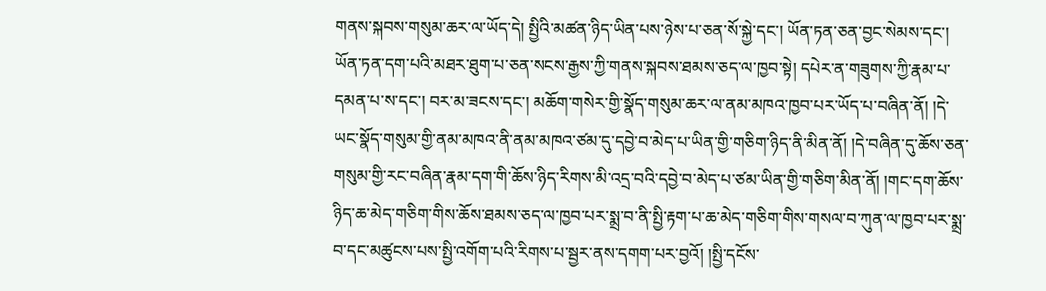གནས་སྐབས་གསུམ་ཆར་ལ་ཡོད་དེ། སྤྱིའི་མཚན་ཉིད་ཡིན་པས་ཉེས་པ་ཅན་སོ་སྐྱེ་དང་། ཡོན་ཏན་ཅན་བྱང་སེམས་དང་། ཡོན་ཏན་དག་པའི་མཐར་ཐུག་པ་ཅན་སངས་རྒྱས་ཀྱི་གནས་སྐབས་ཐམས་ཅད་ལ་ཁྱབ་སྟེ། དཔེར་ན་གཟུགས་ཀྱི་རྣམ་པ་དམན་པ་ས་དང་། བར་མ་ཟངས་དང་། མཆོག་གསེར་གྱི་སྣོད་གསུམ་ཆར་ལ་ནམ་མཁའ་ཁྱབ་པར་ཡོད་པ་བཞིན་ནོ། །དེ་ཡང་སྣོད་གསུམ་གྱི་ནམ་མཁའ་ནི་ནམ་མཁའ་ཙམ་དུ་དབྱེ་བ་མེད་པ་ཡིན་གྱི་གཅིག་ཉིད་ནི་མིན་ནོ། །དེ་བཞིན་དུ་ཆོས་ཅན་གསུམ་གྱི་རང་བཞིན་རྣམ་དག་གི་ཆོས་ཉིད་རིགས་མི་འདྲ་བའི་དབྱེ་བ་མེད་པ་ཙམ་ཡིན་གྱི་གཅིག་མིན་ནོ། །གང་དག་ཆོས་ཉིད་ཆ་མེད་གཅིག་གིས་ཆོས་ཐམས་ཅད་ལ་ཁྱབ་པར་སྨྲ་བ་ནི་སྤྱི་རྟག་པ་ཆ་མེད་གཅིག་གིས་གསལ་བ་ཀུན་ལ་ཁྱབ་པར་སྨྲ་བ་དང་མཚུངས་པས་སྤྱི་འགོག་པའི་རིགས་པ་སྦྱར་ནས་དགག་པར་བྱའོ། །སྤྱི་དངོས་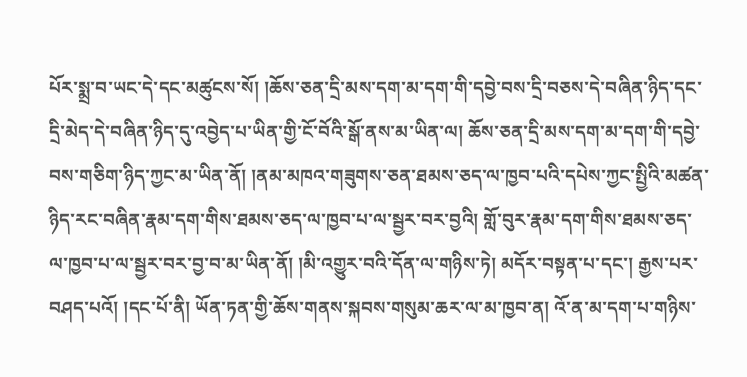པོར་སྨྲ་བ་ཡང་དེ་དང་མཚུངས་སོ། །ཆོས་ཅན་དྲི་མས་དག་མ་དག་གི་དབྱེ་བས་དྲི་བཅས་དེ་བཞིན་ཉིད་དང་དྲི་མེད་དེ་བཞིན་ཉིད་དུ་འབྱེད་པ་ཡིན་གྱི་ངོ་བོའི་སྒོ་ནས་མ་ཡིན་ལ། ཆོས་ཅན་དྲི་མས་དག་མ་དག་གི་དབྱེ་བས་གཅིག་ཉིད་ཀྱང་མ་ཡིན་ནོ། །ནམ་མཁའ་གཟུགས་ཅན་ཐམས་ཅད་ལ་ཁྱབ་པའི་དཔེས་ཀྱང་སྤྱིའི་མཚན་ཉིད་རང་བཞིན་རྣམ་དག་གིས་ཐམས་ཅད་ལ་ཁྱབ་པ་ལ་སྦྱར་བར་བྱའི། གློ་བུར་རྣམ་དག་གིས་ཐམས་ཅད་ལ་ཁྱབ་པ་ལ་སྦྱར་བར་བྱ་བ་མ་ཡིན་ནོ། །མི་འགྱུར་བའི་དོན་ལ་གཉིས་ཏེ། མདོར་བསྟན་པ་དང་། རྒྱས་པར་བཤད་པའོ། །དང་པོ་ནི། ཡོན་ཏན་གྱི་ཆོས་གནས་སྐབས་གསུམ་ཆར་ལ་མ་ཁྱབ་ན། འོ་ན་མ་དག་པ་གཉིས་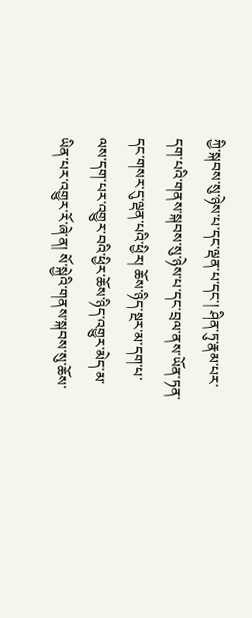ཀྱི་སྐབས་སུ་ཉེས་པ་དང་ལྡན་པ་དང་། ཤིན་ཏུ་རྣམ་པར་དག་པའི་གནས་སྐབས་སུ་ཉེས་པ་དང་བྲལ་ནས་ཡོན་ཏན་དང་གསར་དུ་ལྡན་པའི་ཕྱིར། ཆོས་ཉིད་སྔར་མ་དག་པ་ལས་དག་པར་འགྱུར་བའི་ཕྱིར་ཆོས་ཉིད་འགྱུར་མེད་མ་ཡིན་པར་འགྱུར་རོ་ཞེ་ན། སོ་སྐྱེའི་གནས་སྐབས་སུ་ཆོས་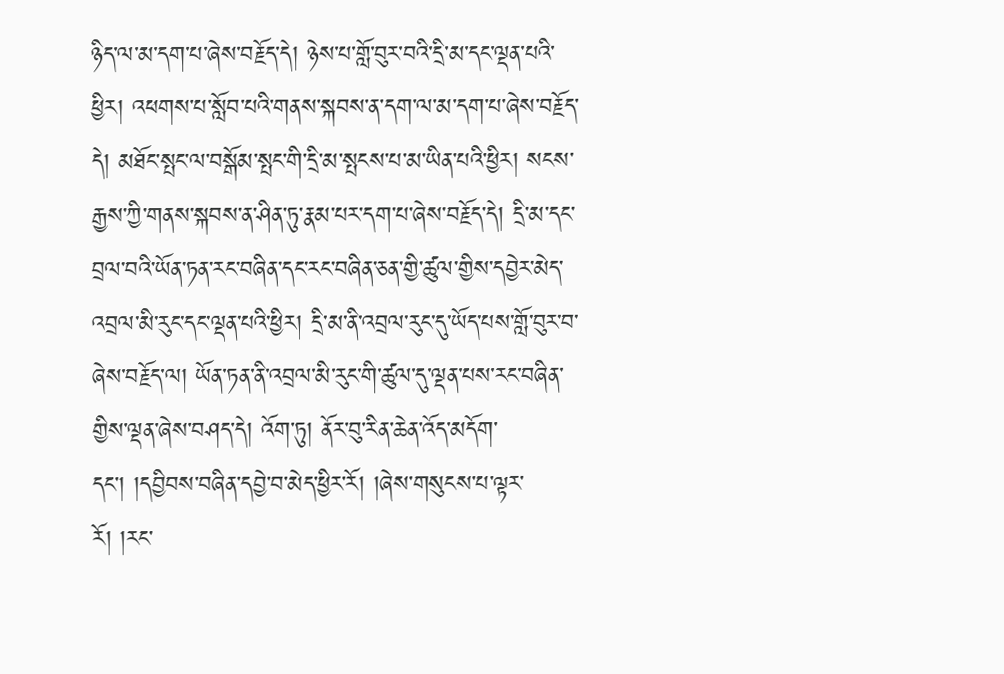ཉིད་ལ་མ་དག་པ་ཞེས་བརྗོད་དེ། ཉེས་པ་གློ་བུར་བའི་དྲི་མ་དང་ལྡན་པའི་ཕྱིར། འཕགས་པ་སློབ་པའི་གནས་སྐབས་ན་དག་ལ་མ་དག་པ་ཞེས་བརྗོད་དེ། མཐོང་སྤང་ལ་བསྒོམ་སྤང་གི་དྲི་མ་སྤངས་པ་མ་ཡིན་པའི་ཕྱིར། སངས་རྒྱས་ཀྱི་གནས་སྐབས་ན་ཤིན་ཏུ་རྣམ་པར་དག་པ་ཞེས་བརྗོད་དེ། དྲི་མ་དང་བྲལ་བའི་ཡོན་ཏན་རང་བཞིན་དང་རང་བཞིན་ཅན་གྱི་ཚུལ་གྱིས་དབྱེར་མེད་འབྲལ་མི་རུང་དང་ལྡན་པའི་ཕྱིར། དྲི་མ་ནི་འབྲལ་རུང་དུ་ཡོད་པས་གློ་བུར་བ་ཞེས་བརྗོད་ལ། ཡོན་ཏན་ནི་འབྲལ་མི་རུང་གི་ཚུལ་དུ་ལྡན་པས་རང་བཞིན་གྱིས་ལྡན་ཞེས་བཤད་དེ། འོག་ཏུ། ནོར་བུ་རིན་ཆེན་འོད་མདོག་དང་། །དབྱིབས་བཞིན་དབྱེ་བ་མེད་ཕྱིར་རོ། །ཞེས་གསུངས་པ་ལྟར་རོ། །རང་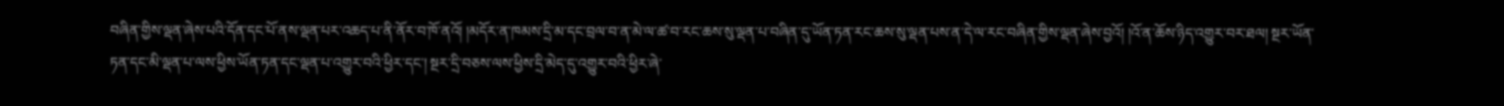བཞིན་གྱིས་ལྡན་ཞེས་པའི་དོན་དང་པོ་ནས་ལྡན་པར་འཆད་པ་ནི་ནོར་བ་ཁོ་ནའོ། །མདོར་ན་ཁམས་དྲི་མ་དང་བྲལ་བ་ན་མེ་ལ་ཚ་བ་རང་ཆས་སུ་ལྡན་པ་བཞིན་དུ་ཡོན་ཏན་རང་ཆས་སུ་ལྡན་པས་ན་དེ་ལ་རང་བཞིན་གྱིས་ལྡན་ཞེས་བྱའོ། །འོ་ན་ཆོས་ཉིད་འགྱུར་བར་ཐལ། སྔར་ཡོན་ཏན་དང་མི་ལྡན་པ་ལས་ཕྱིས་ཡོན་ཏན་དང་ལྡན་པ་འགྱུར་བའི་ཕྱིར་དང་། སྔར་དྲི་བཅས་ལས་ཕྱིས་དྲི་མེད་དུ་འགྱུར་བའི་ཕྱིར་ཞེ་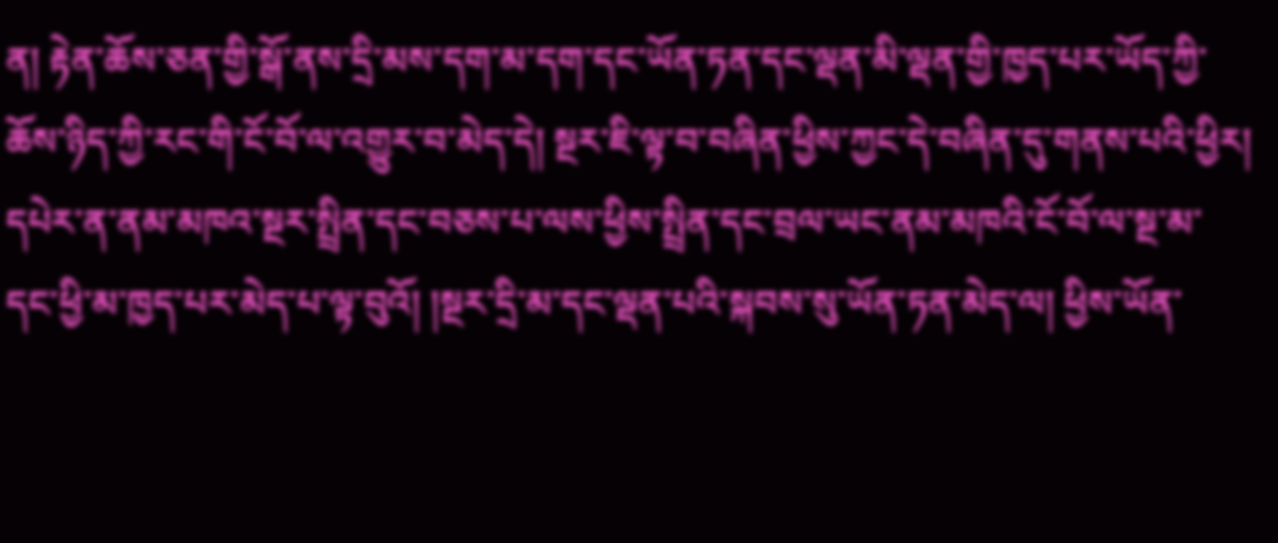ན། རྟེན་ཆོས་ཅན་གྱི་སྒོ་ནས་དྲི་མས་དག་མ་དག་དང་ཡོན་ཏན་དང་ལྡན་མི་ལྡན་གྱི་ཁྱད་པར་ཡོད་ཀྱི་ཆོས་ཉིད་ཀྱི་རང་གི་ངོ་བོ་ལ་འགྱུར་བ་མེད་དེ། སྔར་ཇི་ལྟ་བ་བཞིན་ཕྱིས་ཀྱང་དེ་བཞིན་དུ་གནས་པའི་ཕྱིར། དཔེར་ན་ནམ་མཁའ་སྔར་སྤྲིན་དང་བཅས་པ་ལས་ཕྱིས་སྤྲིན་དང་བྲལ་ཡང་ནམ་མཁའི་ངོ་བོ་ལ་སྔ་མ་དང་ཕྱི་མ་ཁྱད་པར་མེད་པ་ལྟ་བུའོ། །སྔར་དྲི་མ་དང་ལྡན་པའི་སྐབས་སུ་ཡོན་ཏན་མེད་ལ། ཕྱིས་ཡོན་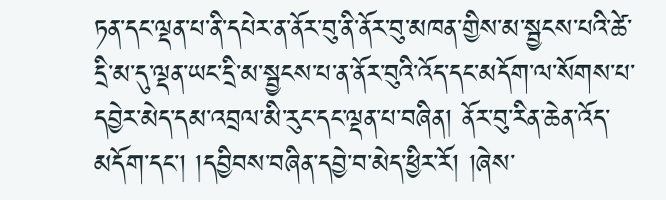ཏན་དང་ལྡན་པ་ནི་དཔེར་ན་ནོར་བུ་ནི་ནོར་བུ་མཁན་གྱིས་མ་སྦྱངས་པའི་ཚེ་དྲི་མ་དུ་ལྡན་ཡང་དྲི་མ་སྦྱངས་པ་ན་ནོར་བུའི་འོད་དང་མདོག་ལ་སོགས་པ་དབྱེར་མེད་དམ་འབྲལ་མི་རུང་དང་ལྡན་པ་བཞིན། ནོར་བུ་རིན་ཆེན་འོད་མདོག་དང་། །དབྱིབས་བཞིན་དབྱེ་བ་མེད་ཕྱིར་རོ། །ཞེས་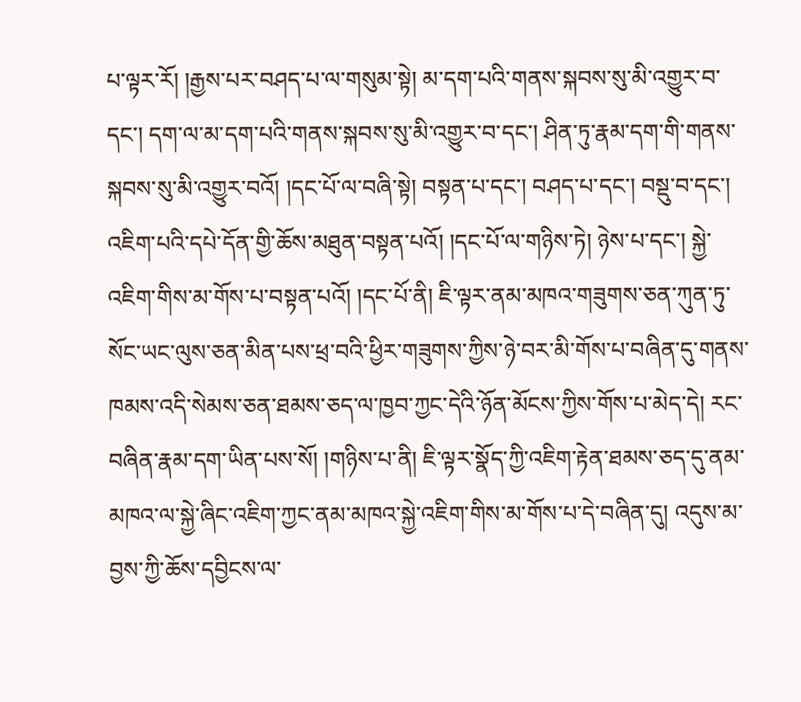པ་ལྟར་རོ། །རྒྱས་པར་བཤད་པ་ལ་གསུམ་སྟེ། མ་དག་པའི་གནས་སྐབས་སུ་མི་འགྱུར་བ་དང་། དག་ལ་མ་དག་པའི་གནས་སྐབས་སུ་མི་འགྱུར་བ་དང་། ཤིན་ཏུ་རྣམ་དག་གི་གནས་སྐབས་སུ་མི་འགྱུར་བའོ། །དང་པོ་ལ་བཞི་སྟེ། བསྟན་པ་དང་། བཤད་པ་དང་། བསྡུ་བ་དང་། འཇིག་པའི་དཔེ་དོན་གྱི་ཆོས་མཐུན་བསྟན་པའོ། །དང་པོ་ལ་གཉིས་ཏེ། ཉེས་པ་དང་། སྐྱེ་འཇིག་གིས་མ་གོས་པ་བསྟན་པའོ། །དང་པོ་ནི། ཇི་ལྟར་ནམ་མཁའ་གཟུགས་ཅན་ཀུན་ཏུ་སོང་ཡང་ལུས་ཅན་མིན་པས་ཕྲ་བའི་ཕྱིར་གཟུགས་ཀྱིས་ཉེ་བར་མི་གོས་པ་བཞིན་དུ་གནས་ཁམས་འདི་སེམས་ཅན་ཐམས་ཅད་ལ་ཁྱབ་ཀྱང་དེའི་ཉོན་མོངས་ཀྱིས་གོས་པ་མེད་དེ། རང་བཞིན་རྣམ་དག་ཡིན་པས་སོ། །གཉིས་པ་ནི། ཇི་ལྟར་སྣོད་ཀྱི་འཇིག་རྟེན་ཐམས་ཅད་དུ་ནམ་མཁའ་ལ་སྐྱེ་ཞིང་འཇིག་ཀྱང་ནམ་མཁའ་སྐྱེ་འཇིག་གིས་མ་གོས་པ་དེ་བཞིན་དུ། འདུས་མ་བྱས་ཀྱི་ཆོས་དབྱིངས་ལ་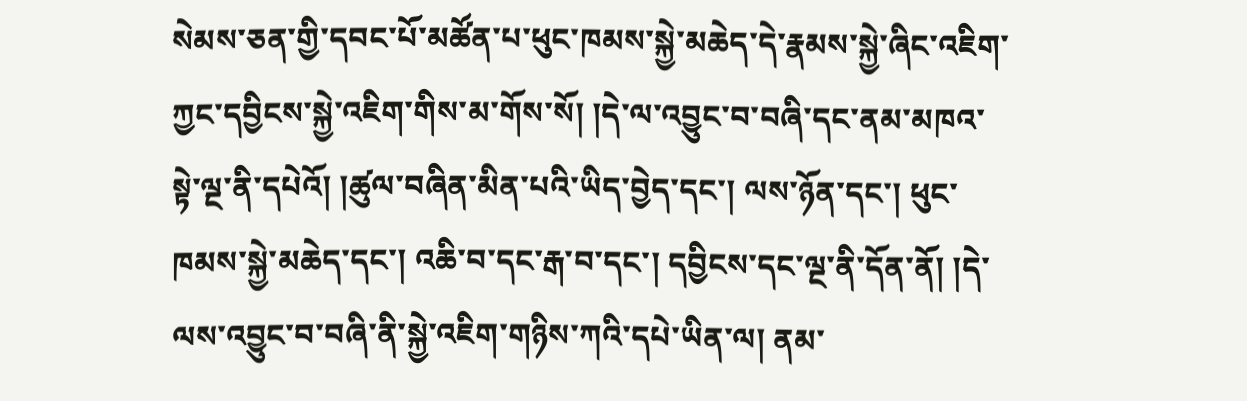སེམས་ཅན་གྱི་དབང་པོ་མཚོན་པ་ཕུང་ཁམས་སྐྱེ་མཆེད་དེ་རྣམས་སྐྱེ་ཞིང་འཇིག་ཀྱང་དབྱིངས་སྐྱེ་འཇིག་གིས་མ་གོས་སོ། །དེ་ལ་འབྱུང་བ་བཞི་དང་ནམ་མཁའ་སྟེ་ལྔ་ནི་དཔེའོ། །ཚུལ་བཞིན་མིན་པའི་ཡིད་བྱེད་དང་། ལས་ཉོན་དང་། ཕུང་ཁམས་སྐྱེ་མཆེད་དང་། འཆི་བ་དང་རྒ་བ་དང་། དབྱིངས་དང་ལྔ་ནི་དོན་ནོ། །དེ་ལས་འབྱུང་བ་བཞི་ནི་སྐྱེ་འཇིག་གཉིས་ཀའི་དཔེ་ཡིན་ལ། ནམ་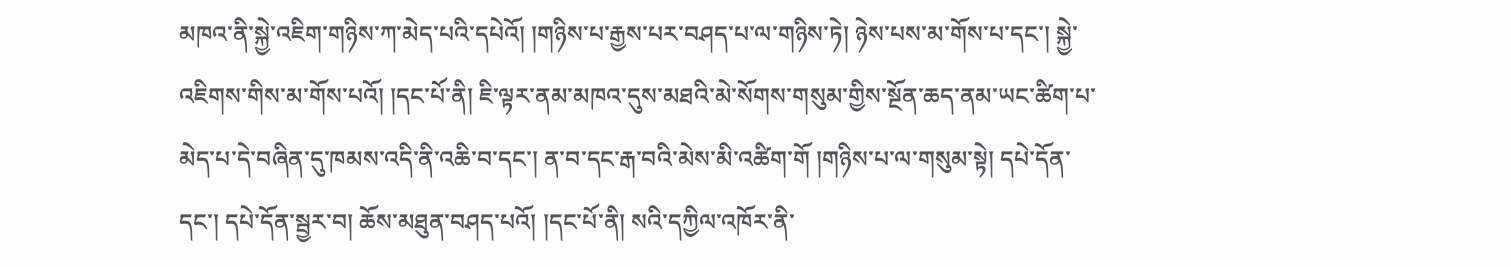མཁའ་ནི་སྐྱེ་འཇིག་གཉིས་ཀ་མེད་པའི་དཔེའོ། །གཉིས་པ་རྒྱས་པར་བཤད་པ་ལ་གཉིས་ཏེ། ཉེས་པས་མ་གོས་པ་དང་། སྐྱེ་འཇིགས་གིས་མ་གོས་པའོ། །དང་པོ་ནི། ཇི་ལྟར་ནམ་མཁའ་དུས་མཐའི་མེ་སོགས་གསུམ་གྱིས་སྔོན་ཆད་ནམ་ཡང་ཚིག་པ་མེད་པ་དེ་བཞིན་དུ་ཁམས་འདི་ནི་འཆི་བ་དང་། ན་བ་དང་རྒ་བའི་མེས་མི་འཚིག་གོ །གཉིས་པ་ལ་གསུམ་སྟེ། དཔེ་དོན་དང་། དཔེ་དོན་སྦྱར་བ། ཆོས་མཐུན་བཤད་པའོ། །དང་པོ་ནི། སའི་དཀྱིལ་འཁོར་ནི་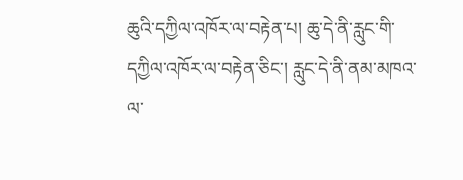ཆུའི་དཀྱིལ་འཁོར་ལ་བརྟེན་པ། ཆུ་དེ་ནི་རླུང་གི་དཀྱིལ་འཁོར་ལ་བརྟེན་ཅིང་། རླུང་དེ་ནི་ནམ་མཁའ་ལ་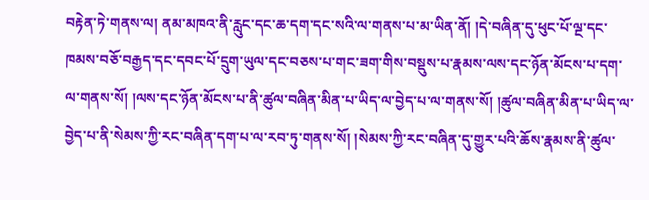བརྟེན་ཏེ་གནས་ལ། ནམ་མཁའ་ནི་རླུང་དང་ཆ་དག་དང་སའི་ལ་གནས་པ་མ་ཡིན་ནོ། །དེ་བཞིན་དུ་ཕུང་པོ་ལྔ་དང་ཁམས་བཅོ་བརྒྱད་དང་དབང་པོ་དྲུག་ཡུལ་དང་བཅས་པ་གང་ཟག་གིས་བསྡུས་པ་རྣམས་ལས་དང་ཉོན་མོངས་པ་དག་ལ་གནས་སོ། །ལས་དང་ཉོན་མོངས་པ་ནི་ཚུལ་བཞིན་མིན་པ་ཡིད་ལ་བྱེད་པ་ལ་གནས་སོ། །ཚུལ་བཞིན་མིན་པ་ཡིད་ལ་བྱེད་པ་ནི་སེམས་ཀྱི་རང་བཞིན་དག་པ་ལ་རབ་ཏུ་གནས་སོ། །སེམས་ཀྱི་རང་བཞིན་དུ་གྱུར་པའི་ཆོས་རྣམས་ནི་ཚུལ་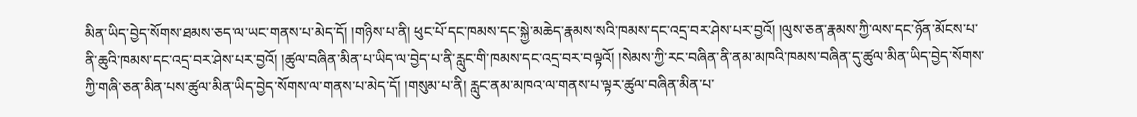མིན་ཡིད་བྱེད་སོགས་ཐམས་ཅད་ལ་ཡང་གནས་པ་མེད་དོ། །གཉིས་པ་ནི། ཕུང་པོ་དང་ཁམས་དང་སྐྱེ་མཆེད་རྣམས་སའི་ཁམས་དང་འདྲ་བར་ཤེས་པར་བྱའོ། །ལུས་ཅན་རྣམས་ཀྱི་ལས་དང་ཉོན་མོངས་པ་ནི་ཆུའི་ཁམས་དང་འདྲ་བར་ཤེས་པར་བྱའོ། །ཚུལ་བཞིན་མིན་པ་ཡིད་ལ་བྱེད་པ་ནི་རླུང་གི་ཁམས་དང་འདྲ་བར་བལྟའོ། །སེམས་ཀྱི་རང་བཞིན་ནི་ནམ་མཁའི་ཁམས་བཞིན་དུ་ཚུལ་མིན་ཡིད་བྱེད་སོགས་ཀྱི་གཞི་ཅན་མིན་པས་ཚུལ་མིན་ཡིད་བྱེད་སོགས་ལ་གནས་པ་མེད་དོ། །གསུམ་པ་ནི། རླུང་ནམ་མཁའ་ལ་གནས་པ་ལྟར་ཚུལ་བཞིན་མིན་པ་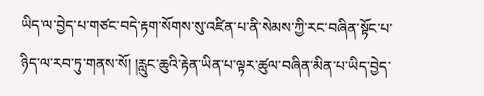ཡིད་ལ་བྱེད་པ་གཙང་བདེ་རྟག་སོགས་སུ་འཛིན་པ་ནི་སེམས་ཀྱི་རང་བཞིན་སྟོང་པ་ཉིད་ལ་རབ་ཏུ་གནས་སོ། །རླུང་ཆུའི་རྟེན་ཡིན་པ་ལྟར་ཚུལ་བཞིན་མིན་པ་ཡིད་བྱེད་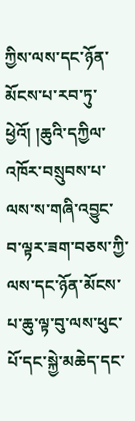ཀྱིས་ལས་དང་ཉོན་མོངས་པ་རབ་ཏུ་ཕྱེའོ། །ཆུའི་དཀྱིལ་འཁོར་བསྲུབས་པ་ལས་ས་གཞི་འབྱུང་བ་ལྟར་ཟག་བཅས་ཀྱི་ལས་དང་ཉོན་མོངས་པ་ཆུ་ལྟ་བུ་ལས་ཕུང་པོ་དང་སྐྱེ་མཆེད་དང་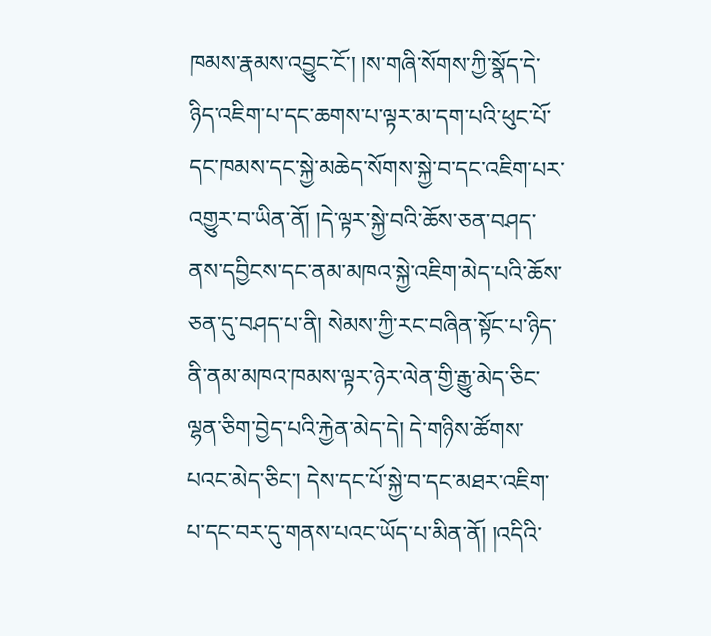ཁམས་རྣམས་འབྱུང་ངོ་། །ས་གཞི་སོགས་ཀྱི་སྣོད་དེ་ཉིད་འཇིག་པ་དང་ཆགས་པ་ལྟར་མ་དག་པའི་ཕུང་པོ་དང་ཁམས་དང་སྐྱེ་མཆེད་སོགས་སྐྱེ་བ་དང་འཇིག་པར་འགྱུར་བ་ཡིན་ནོ། །དེ་ལྟར་སྐྱེ་བའི་ཆོས་ཅན་བཤད་ནས་དབྱིངས་དང་ནམ་མཁའ་སྐྱེ་འཇིག་མེད་པའི་ཆོས་ཅན་དུ་བཤད་པ་ནི། སེམས་ཀྱི་རང་བཞིན་སྟོང་པ་ཉིད་ནི་ནམ་མཁའ་ཁམས་ལྟར་ཉེར་ལེན་གྱི་རྒྱུ་མེད་ཅིང་ལྷན་ཅིག་བྱེད་པའི་རྐྱེན་མེད་དེ། དེ་གཉིས་ཚོགས་པའང་མེད་ཅིང་། དེས་དང་པོ་སྐྱེ་བ་དང་མཐར་འཇིག་པ་དང་བར་དུ་གནས་པའང་ཡོད་པ་མིན་ནོ། །འདིའི་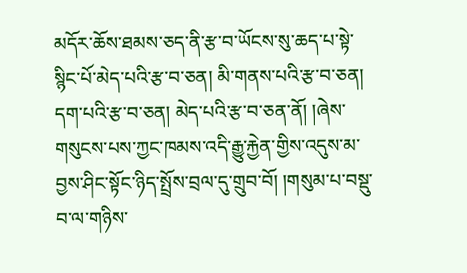མདོར་ཆོས་ཐམས་ཅད་ནི་རྩ་བ་ཡོངས་སུ་ཆད་པ་སྟེ་སྙིང་པོ་མེད་པའི་རྩ་བ་ཅན། མི་གནས་པའི་རྩ་བ་ཅན། དག་པའི་རྩ་བ་ཅན། མེད་པའི་རྩ་བ་ཅན་ནོ། །ཞེས་གསུངས་པས་ཀྱང་ཁམས་འདི་རྒྱུ་རྐྱེན་གྱིས་འདུས་མ་བྱས་ཤིང་སྟོང་ཉིད་སྤྲོས་བྲལ་དུ་གྲུབ་བོ། །གསུམ་པ་བསྡུ་བ་ལ་གཉིས་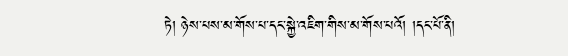ཏེ། ཉེས་པས་མ་གོས་པ་དང་སྐྱེ་འཇིག་གིས་མ་གོས་པའོ། །དང་པོ་ནི།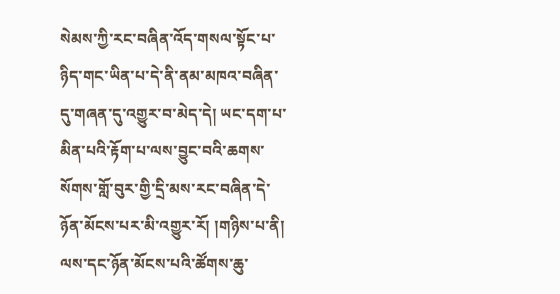སེམས་ཀྱི་རང་བཞིན་འོད་གསལ་སྟོང་པ་ཉིད་གང་ཡིན་པ་དེ་ནི་ནམ་མཁའ་བཞིན་དུ་གཞན་དུ་འགྱུར་བ་མེད་དེ། ཡང་དག་པ་མིན་པའི་རྟོག་པ་ལས་བྱུང་བའི་ཆགས་སོགས་གློ་བུར་གྱི་དྲི་མས་རང་བཞིན་དེ་ཉོན་མོངས་པར་མི་འགྱུར་རོ། །གཉིས་པ་ནི། ལས་དང་ཉོན་མོངས་པའི་ཚོགས་ཆུ་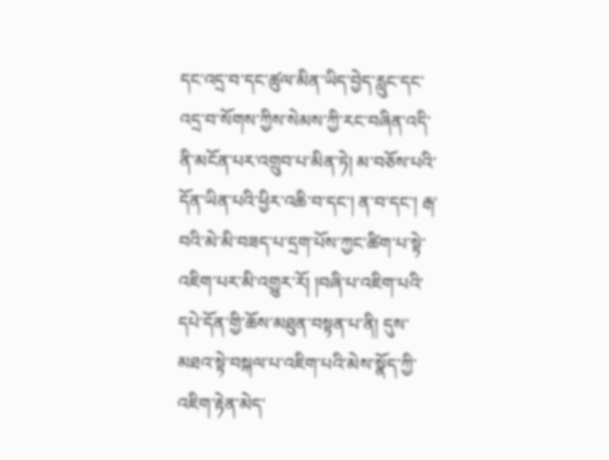དང་འདྲ་བ་དང་ཚུལ་མིན་ཡིད་བྱེད་རླུང་དང་འདྲ་བ་སོགས་ཀྱིས་སེམས་ཀྱི་རང་བཞིན་འདི་ནི་མངོན་པར་འགྲུབ་པ་མིན་ཏེ། མ་བཅོས་པའི་དོན་ཡིན་པའི་ཕྱིར་འཆི་བ་དང་། ན་བ་དང་། རྒ་བའི་མེ་མི་བཟད་པ་དྲག་པོས་ཀྱང་ཚིག་པ་སྟེ་འཇིག་པར་མི་འགྱུར་རོ། །བཞི་པ་འཇིག་པའི་དཔེ་དོན་གྱི་ཆོས་མཐུན་བསྟན་པ་ནི། དུས་མཐའ་སྟེ་བསྐལ་པ་འཇིག་པའི་མེས་སྣོད་ཀྱི་འཇིག་རྟེན་མེད་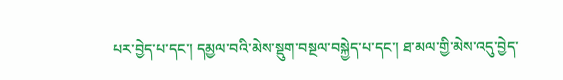པར་བྱེད་པ་དང་། དམྱལ་བའི་མེས་སྡུག་བསྔལ་བསྐྱེད་པ་དང་། ཐ་མལ་གྱི་མེས་འདུ་བྱེད་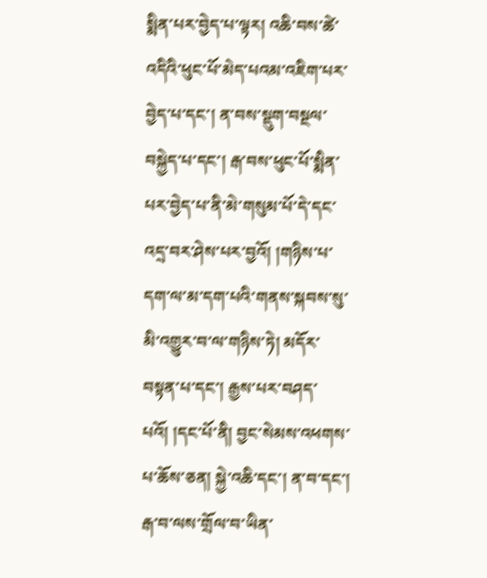སྨིན་པར་བྱེད་པ་ལྟར། འཆི་བས་ཚེ་འདིའི་ཕུང་པོ་མེད་པའམ་འཇིག་པར་བྱེད་པ་དང་། ན་བས་སྡུག་བསྔལ་བསྐྱེད་པ་དང་། རྒ་བས་ཕུང་པོ་སྨིན་པར་བྱེད་པ་ནི་མེ་གསུམ་པོ་དེ་དང་འདྲ་བར་ཤེས་པར་བྱའོ། །གཉིས་པ་དག་ལ་མ་དག་པའི་གནས་སྐབས་སུ་མི་འགྱུར་བ་ལ་གཉིས་ཏེ། མདོར་བསྟན་པ་དང་། རྒྱས་པར་བཤད་པའོ། །དང་པོ་ནི། བྱང་སེམས་འཕགས་པ་ཆོས་ཅན། སྐྱེ་འཆི་དང་། ན་བ་དང་། རྒ་བ་ལས་གྲོལ་བ་ཡིན་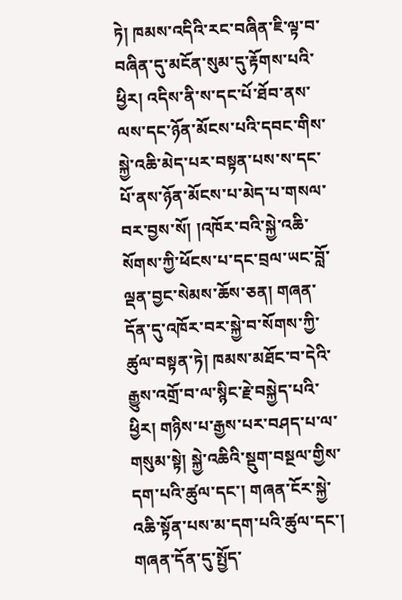ཏེ། ཁམས་འདིའི་རང་བཞིན་ཇི་ལྟ་བ་བཞིན་དུ་མངོན་སུམ་དུ་རྟོགས་པའི་ཕྱིར། འདིས་ནི་ས་དང་པོ་ཐོབ་ནས་ལས་དང་ཉོན་མོངས་པའི་དབང་གིས་སྐྱེ་འཆི་མེད་པར་བསྟན་པས་ས་དང་པོ་ནས་ཉོན་མོངས་པ་མེད་པ་གསལ་བར་བྱས་སོ། །འཁོར་བའི་སྐྱེ་འཆི་སོགས་ཀྱི་ཕོངས་པ་དང་བྲལ་ཡང་བློ་ལྡན་བྱང་སེམས་ཆོས་ཅན། གཞན་དོན་དུ་འཁོར་བར་སྐྱེ་བ་སོགས་ཀྱི་ཚུལ་བསྟན་ཏེ། ཁམས་མཐོང་བ་དེའི་རྒྱུས་འགྲོ་བ་ལ་སྙིང་རྗེ་བསྐྱེད་པའི་ཕྱིར། གཉིས་པ་རྒྱས་པར་བཤད་པ་ལ་གསུམ་སྟེ། སྐྱེ་འཆིའི་སྡུག་བསྔལ་གྱིས་དག་པའི་ཚུལ་དང་། གཞན་ངོར་སྐྱེ་འཆི་སྟོན་པས་མ་དག་པའི་ཚུལ་དང་། གཞན་དོན་དུ་སྤྱོད་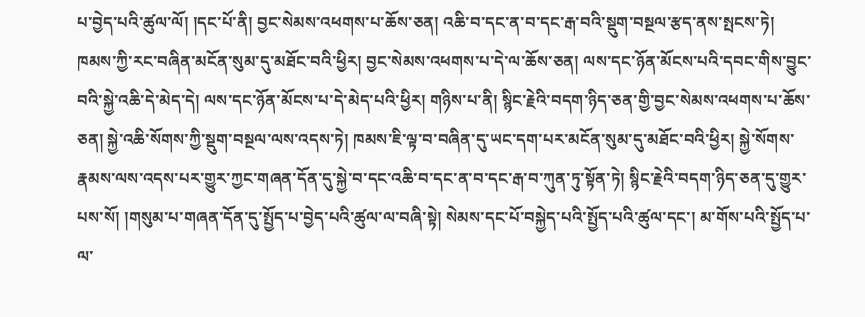པ་བྱེད་པའི་ཚུལ་ལོ། །དང་པོ་ནི། བྱང་སེམས་འཕགས་པ་ཆོས་ཅན། འཆི་བ་དང་ན་བ་དང་རྒ་བའི་སྡུག་བསྔལ་རྩད་ནས་སྤངས་ཏེ། ཁམས་ཀྱི་རང་བཞིན་མངོན་སུམ་དུ་མཐོང་བའི་ཕྱིར། བྱང་སེམས་འཕགས་པ་དེ་ལ་ཆོས་ཅན། ལས་དང་ཉོན་མོངས་པའི་དབང་གིས་བྱུང་བའི་སྐྱེ་འཆི་དེ་མེད་དེ། ལས་དང་ཉོན་མོངས་པ་དེ་མེད་པའི་ཕྱིར། གཉིས་པ་ནི། སྙིང་རྗེའི་བདག་ཉིད་ཅན་གྱི་བྱང་སེམས་འཕགས་པ་ཆོས་ཅན། སྐྱེ་འཆི་སོགས་ཀྱི་སྡུག་བསྔལ་ལས་འདས་ཏེ། ཁམས་ཇི་ལྟ་བ་བཞིན་དུ་ཡང་དག་པར་མངོན་སུམ་དུ་མཐོང་བའི་ཕྱིར། སྐྱེ་སོགས་རྣམས་ལས་འདས་པར་གྱུར་ཀྱང་གཞན་དོན་དུ་སྐྱེ་བ་དང་འཆི་བ་དང་ན་བ་དང་རྒ་བ་ཀུན་ཏུ་སྟོན་ཏེ། སྙིང་རྗེའི་བདག་ཉིད་ཅན་དུ་གྱུར་པས་སོ། །གསུམ་པ་གཞན་དོན་དུ་སྤྱོད་པ་བྱེད་པའི་ཚུལ་ལ་བཞི་སྟེ། སེམས་དང་པོ་བསྐྱེད་པའི་སྤྱོད་པའི་ཚུལ་དང་། མ་གོས་པའི་སྤྱོད་པ་ལ་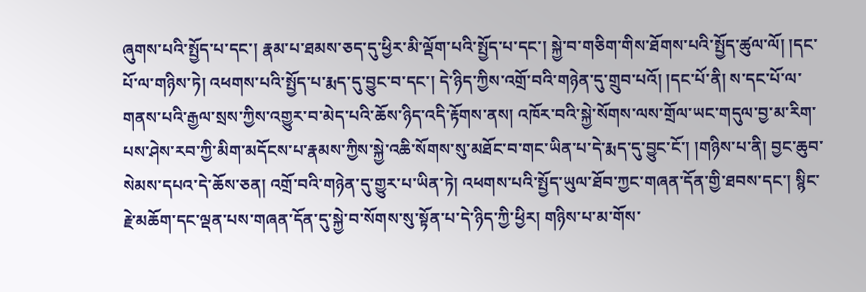ཞུགས་པའི་སྤྱོད་པ་དང་། རྣམ་པ་ཐམས་ཅད་དུ་ཕྱིར་མི་ལྡོག་པའི་སྤྱོད་པ་དང་། སྐྱེ་བ་གཅིག་གིས་ཐོགས་པའི་སྤྱོད་ཚུལ་ལོ། །དང་པོ་ལ་གཉིས་ཏེ། འཕགས་པའི་སྤྱོད་པ་རྨད་དུ་བྱུང་བ་དང་། དེ་ཉིད་ཀྱིས་འགྲོ་བའི་གཉེན་དུ་གྲུབ་པའོ། །དང་པོ་ནི། ས་དང་པོ་ལ་གནས་པའི་རྒྱལ་སྲས་ཀྱིས་འགྱུར་བ་མེད་པའི་ཆོས་ཉིད་འདི་རྟོགས་ནས། འཁོར་བའི་སྐྱེ་སོགས་ལས་གྲོལ་ཡང་གདུལ་བྱ་མ་རིག་པས་ཤེས་རབ་ཀྱི་མིག་མདོངས་པ་རྣམས་ཀྱིས་སྐྱེ་འཆི་སོགས་སུ་མཐོང་བ་གང་ཡིན་པ་དེ་རྨད་དུ་བྱུང་ངོ་། །གཉིས་པ་ནི། བྱང་ཆུབ་སེམས་དཔའ་དེ་ཆོས་ཅན། འགྲོ་བའི་གཉེན་དུ་གྱུར་པ་ཡིན་ཏེ། འཕགས་པའི་སྤྱོད་ཡུལ་ཐོབ་ཀྱང་གཞན་དོན་གྱི་ཐབས་དང་། སྙིང་རྗེ་མཆོག་དང་ལྡན་པས་གཞན་དོན་དུ་སྐྱེ་བ་སོགས་སུ་སྟོན་པ་དེ་ཉིད་ཀྱི་ཕྱིར། གཉིས་པ་མ་གོས་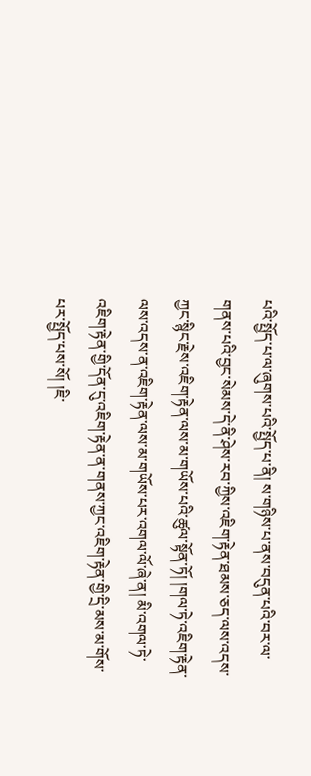པའི་སྤྱོད་པ་ལ་ཞུགས་པའི་སྤྱོད་པ་ནི། ས་གཉིས་པ་ནས་བདུན་པའི་བར་ལ་གནས་པའི་བྱང་སེམས་དེ་ནི་ཤེས་རབ་ཀྱིས་འཇིག་རྟེན་ཐམས་ཅད་ལས་འདས་ཀྱང་སྙིང་རྗེས་འཇིག་རྟེན་ལས་མ་གཡོས་པའི་ཚུལ་སྟོན་ཏོ། །གལ་ཏེ་འཇིག་རྟེན་ལས་འདས་ན་འཇིག་རྟེན་ལས་མ་གཡོས་པར་འགལ་ལོ་ཞེ་ན། མི་འགལ་ཏེ་འཇིག་རྟེན་གྱི་དོན་དུ་འཇིག་རྟེན་ན་གནས་ཀྱང་འཇིག་རྟེན་གྱི་དྲི་མས་མ་གོས་པར་སྤྱོད་པས་སོ། །ཇི་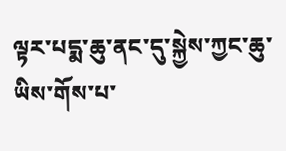ལྟར་པདྨ་ཆུ་ནང་དུ་སྐྱེས་ཀྱང་ཆུ་ཡིས་གོས་པ་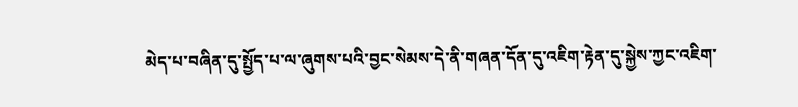མེད་པ་བཞིན་དུ་སྤྱོད་པ་ལ་ཞུགས་པའི་བྱང་སེམས་དེ་ནི་གཞན་དོན་དུ་འཇིག་རྟེན་དུ་སྐྱེས་ཀྱང་འཇིག་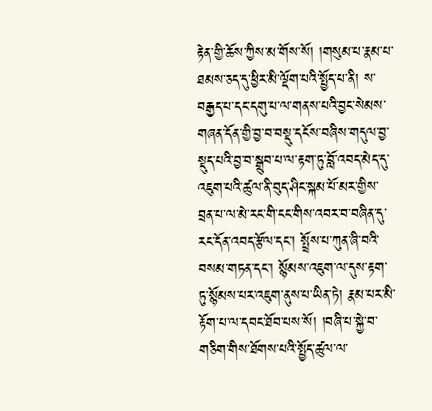རྟེན་གྱི་ཆོས་ཀྱིས་མ་གོས་སོ། །གསུམ་པ་རྣམ་པ་ཐམས་ཅད་དུ་ཕྱིར་མི་ལྡོག་པའི་སྤྱོད་པ་ནི། ས་བརྒྱད་པ་དང་དགུ་པ་ལ་གནས་པའི་བྱང་སེམས་གཞན་དོན་གྱི་བྱ་བ་བསྡུ་དངོས་བཞིས་གདུལ་བྱ་སྡུད་པའི་བྱ་བ་སྒྲུབ་པ་ལ་རྟག་ཏུ་བློ་འབད་མེད་དུ་འཇུག་པའི་ཚུལ་ནི་བུད་ཤིང་སྐམ་པོ་མར་གྱིས་བྲན་པ་ལ་མེ་རང་གི་ངང་གིས་འབར་བ་བཞིན་དུ་རང་དོན་འབད་རྩོལ་དང་། སྤྲོས་པ་ཀུན་ཞི་བའི་བསམ་གཏན་དང་། སྙོམས་འཇུག་ལ་དུས་རྟག་ཏུ་སྙོམས་པར་འཇུག་ནུས་པ་ཡིན་ཏེ། རྣམ་པར་མི་རྟོག་པ་ལ་དབང་ཐོབ་པས་སོ། །བཞི་པ་སྐྱེ་བ་གཅིག་གིས་ཐོགས་པའི་སྤྱོད་ཚུལ་ལ་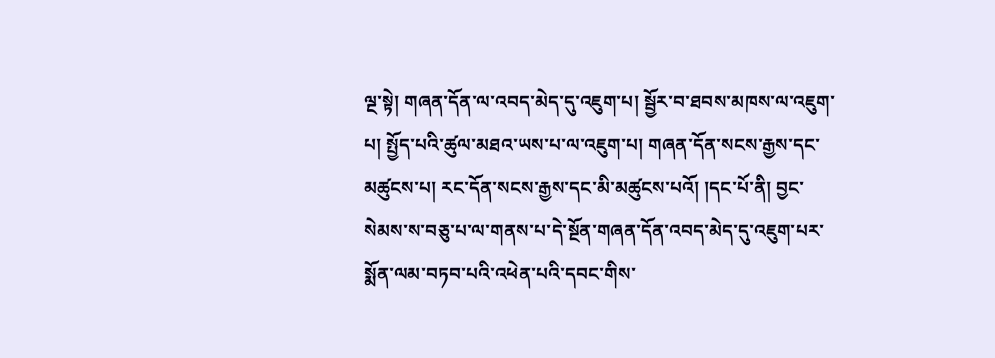ལྔ་སྟེ། གཞན་དོན་ལ་འབད་མེད་དུ་འཇུག་པ། སྦྱོར་བ་ཐབས་མཁས་ལ་འཇུག་པ། སྤྱོད་པའི་ཚུལ་མཐའ་ཡས་པ་ལ་འཇུག་པ། གཞན་དོན་སངས་རྒྱས་དང་མཚུངས་པ། རང་དོན་སངས་རྒྱས་དང་མི་མཚུངས་པའོ། །དང་པོ་ནི། བྱང་སེམས་ས་བཅུ་པ་ལ་གནས་པ་དེ་སྔོན་གཞན་དོན་འབད་མེད་དུ་འཇུག་པར་སྨོན་ལམ་བཏབ་པའི་འཕེན་པའི་དབང་གིས་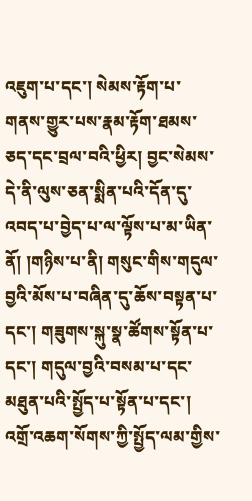འཇུག་པ་དང་། སེམས་རྟོག་པ་གནས་གྱུར་པས་རྣམ་རྟོག་ཐམས་ཅད་དང་བྲལ་བའི་ཕྱིར། བྱང་སེམས་དེ་ནི་ལུས་ཅན་སྨིན་པའི་དོན་དུ་འབད་པ་བྱེད་པ་ལ་ལྟོས་པ་མ་ཡིན་ནོ། །གཉིས་པ་ནི། གསུང་གིས་གདུལ་བྱའི་མོས་པ་བཞིན་དུ་ཆོས་བསྟན་པ་དང་། གཟུགས་སྐུ་སྣ་ཚོགས་སྟོན་པ་དང་། གདུལ་བྱའི་བསམ་པ་དང་མཐུན་པའི་སྤྱོད་པ་སྟོན་པ་དང་། འགྲོ་འཆག་སོགས་ཀྱི་སྤྱོད་ལམ་གྱིས་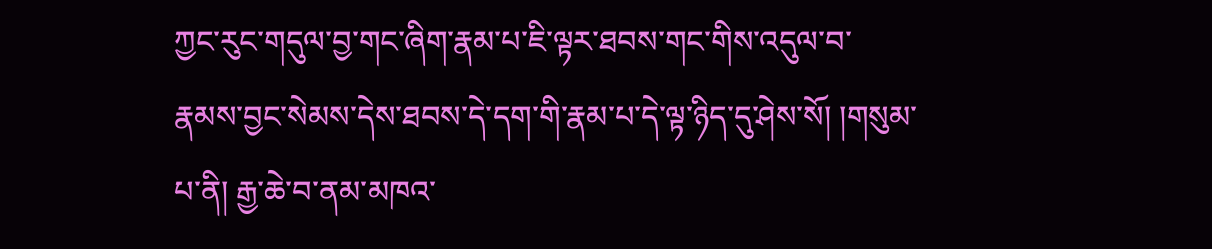ཀྱང་རུང་གདུལ་བྱ་གང་ཞིག་རྣམ་པ་ཇི་ལྟར་ཐབས་གང་གིས་འདུལ་བ་རྣམས་བྱང་སེམས་དེས་ཐབས་དེ་དག་གི་རྣམ་པ་དེ་ལྟ་ཉིད་དུ་ཤེས་སོ། །གསུམ་པ་ནི། རྒྱ་ཆེ་བ་ནམ་མཁའ་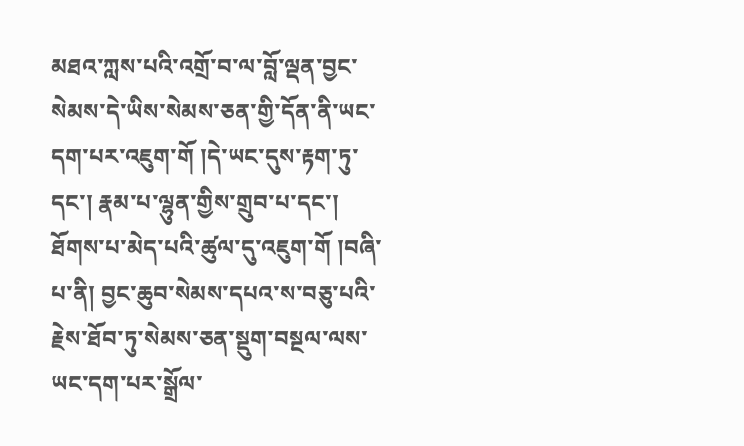མཐའ་ཀླས་པའི་འགྲོ་བ་ལ་བློ་ལྡན་བྱང་སེམས་དེ་ཡིས་སེམས་ཅན་གྱི་དོན་ནི་ཡང་དག་པར་འཇུག་གོ །དེ་ཡང་དུས་རྟག་ཏུ་དང་། རྣམ་པ་ལྷུན་གྱིས་གྲུབ་པ་དང་། ཐོགས་པ་མེད་པའི་ཚུལ་དུ་འཇུག་གོ །བཞི་པ་ནི། བྱང་ཆུབ་སེམས་དཔའ་ས་བཅུ་པའི་རྗེས་ཐོབ་ཏུ་སེམས་ཅན་སྡུག་བསྔལ་ལས་ཡང་དག་པར་སྒྲོལ་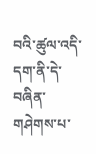བའི་ཚུལ་འདི་དག་ནི་དེ་བཞིན་གཤེགས་པ་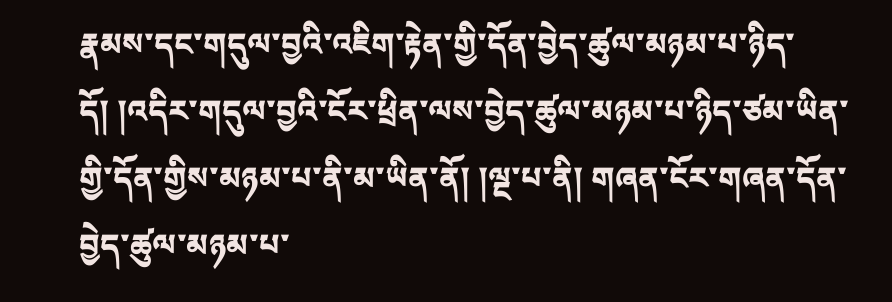རྣམས་དང་གདུལ་བྱའི་འཇིག་རྟེན་གྱི་དོན་བྱེད་ཚུལ་མཉམ་པ་ཉིད་དོ། །འདིར་གདུལ་བྱའི་ངོར་ཕྲིན་ལས་བྱེད་ཚུལ་མཉམ་པ་ཉིད་ཙམ་ཡིན་གྱི་དོན་གྱིས་མཉམ་པ་ནི་མ་ཡིན་ནོ། །ལྔ་པ་ནི། གཞན་ངོར་གཞན་དོན་བྱེད་ཚུལ་མཉམ་པ་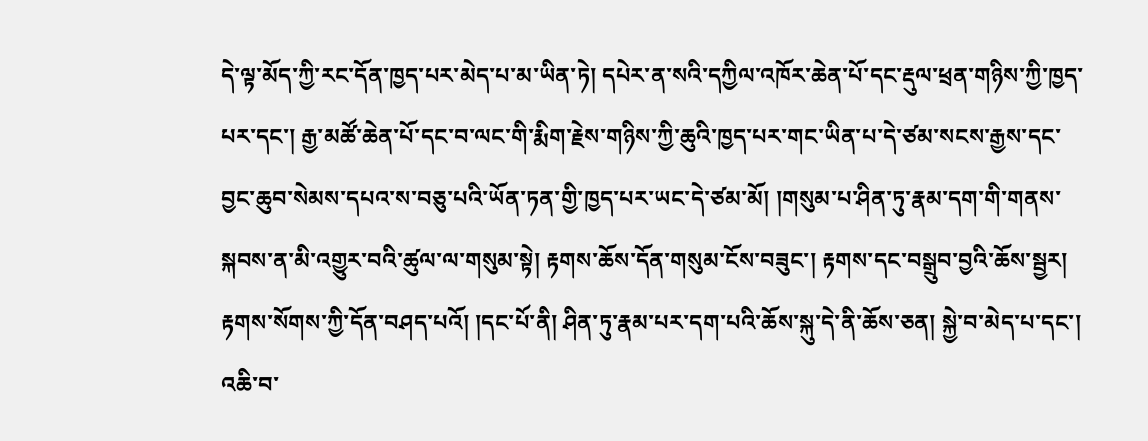དེ་ལྟ་མོད་ཀྱི་རང་དོན་ཁྱད་པར་མེད་པ་མ་ཡིན་ཏེ། དཔེར་ན་སའི་དཀྱིལ་འཁོར་ཆེན་པོ་དང་རྡུལ་ཕྲན་གཉིས་ཀྱི་ཁྱད་པར་དང་། རྒྱ་མཚོ་ཆེན་པོ་དང་བ་ལང་གི་རྨིག་རྗེས་གཉིས་ཀྱི་ཆུའི་ཁྱད་པར་གང་ཡིན་པ་དེ་ཙམ་སངས་རྒྱས་དང་བྱང་ཆུབ་སེམས་དཔའ་ས་བཅུ་པའི་ཡོན་ཏན་གྱི་ཁྱད་པར་ཡང་དེ་ཙམ་མོ། །གསུམ་པ་ཤིན་ཏུ་རྣམ་དག་གི་གནས་སྐབས་ན་མི་འགྱུར་བའི་ཚུལ་ལ་གསུམ་སྟེ། རྟགས་ཆོས་དོན་གསུམ་ངོས་བཟུང་། རྟགས་དང་བསྒྲུབ་བྱའི་ཆོས་སྦྱར། རྟགས་སོགས་ཀྱི་དོན་བཤད་པའོ། །དང་པོ་ནི། ཤིན་ཏུ་རྣམ་པར་དག་པའི་ཆོས་སྐུ་དེ་ནི་ཆོས་ཅན། སྐྱེ་བ་མེད་པ་དང་། འཆི་བ་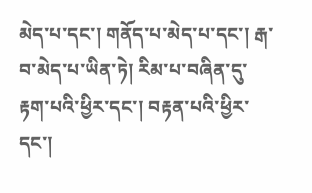མེད་པ་དང་། གནོད་པ་མེད་པ་དང་། རྒ་བ་མེད་པ་ཡིན་ཏེ། རིམ་པ་བཞིན་དུ་རྟག་པའི་ཕྱིར་དང་། བརྟན་པའི་ཕྱིར་དང་།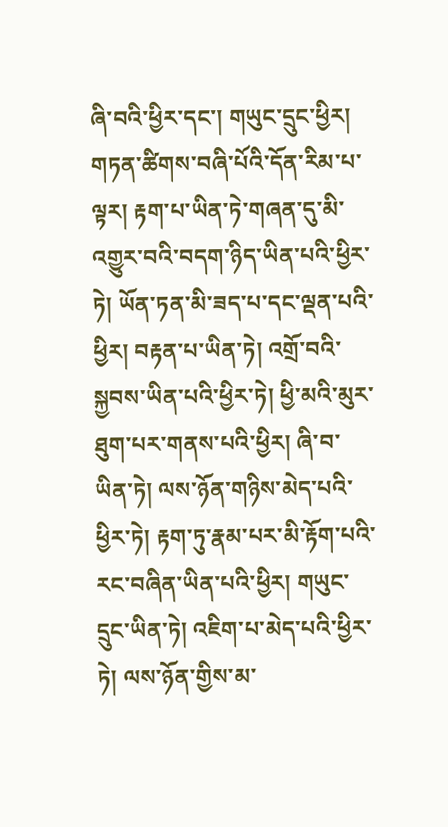ཞི་བའི་ཕྱིར་དང་། གཡུང་དྲུང་ཕྱིར། གཏན་ཚིགས་བཞི་པོའི་དོན་རིམ་པ་ལྟར། རྟག་པ་ཡིན་ཏེ་གཞན་དུ་མི་འགྱུར་བའི་བདག་ཉིད་ཡིན་པའི་ཕྱིར་ཏེ། ཡོན་ཏན་མི་ཟད་པ་དང་ལྡན་པའི་ཕྱིར། བརྟན་པ་ཡིན་ཏེ། འགྲོ་བའི་སྐྱབས་ཡིན་པའི་ཕྱིར་ཏེ། ཕྱི་མའི་མུར་ཐུག་པར་གནས་པའི་ཕྱིར། ཞི་བ་ཡིན་ཏེ། ལས་ཉོན་གཉིས་མེད་པའི་ཕྱིར་ཏེ། རྟག་ཏུ་རྣམ་པར་མི་རྟོག་པའི་རང་བཞིན་ཡིན་པའི་ཕྱིར། གཡུང་དྲུང་ཡིན་ཏེ། འཇིག་པ་མེད་པའི་ཕྱིར་ཏེ། ལས་ཉོན་གྱིས་མ་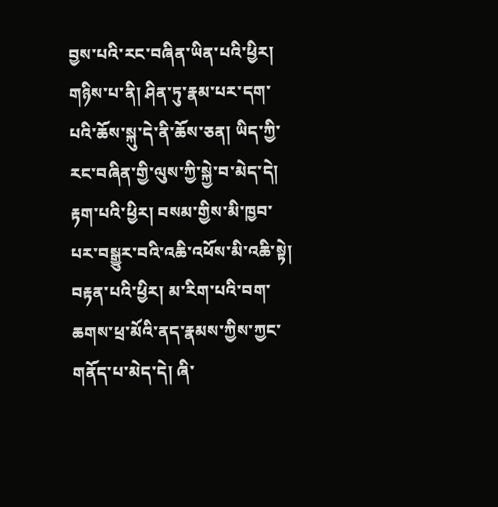བྱས་པའི་རང་བཞིན་ཡིན་པའི་ཕྱིར། གཉིས་པ་ནི། ཤིན་ཏུ་རྣམ་པར་དག་པའི་ཆོས་སྐུ་དེ་ནི་ཆོས་ཅན། ཡིད་ཀྱི་རང་བཞིན་གྱི་ལུས་ཀྱི་སྐྱེ་བ་མེད་དེ། རྟག་པའི་ཕྱིར། བསམ་གྱིས་མི་ཁྱབ་པར་བསྒྱུར་བའི་འཆི་འཕོས་མི་འཆི་སྟེ། བརྟན་པའི་ཕྱིར། མ་རིག་པའི་བག་ཆགས་ཕྲ་མོའི་ནད་རྣམས་ཀྱིས་ཀྱང་གནོད་པ་མེད་དེ། ཞི་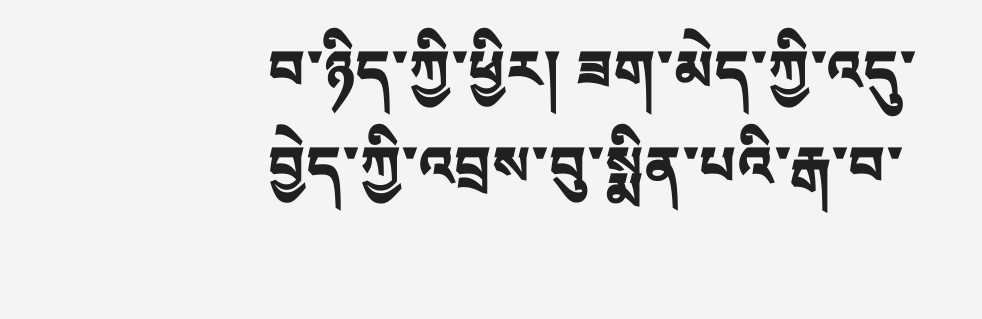བ་ཉིད་ཀྱི་ཕྱིར། ཟག་མེད་ཀྱི་འདུ་བྱེད་ཀྱི་འབྲས་བུ་སྨིན་པའི་རྒ་བ་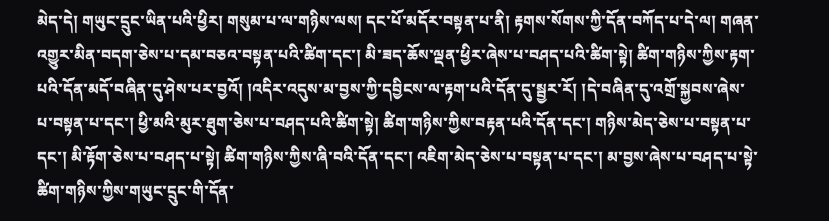མེད་དེ། གཡུང་དྲུང་ཡིན་པའི་ཕྱིར། གསུམ་པ་ལ་གཉིས་ལས། དང་པོ་མདོར་བསྟན་པ་ནི། རྟགས་སོགས་ཀྱི་དོན་བཀོད་པ་དེ་ལ། གཞན་འགྱུར་མིན་བདག་ཅེས་པ་དམ་བཅའ་བསྟན་པའི་ཚིག་དང་། མི་ཟད་ཆོས་ལྡན་ཕྱིར་ཞེས་པ་བཤད་པའི་ཚིག་སྟེ། ཚིག་གཉིས་ཀྱིས་རྟག་པའི་དོན་མདོ་བཞིན་དུ་ཤེས་པར་བྱའོ། །འདིར་འདུས་མ་བྱས་ཀྱི་དབྱིངས་ལ་རྟག་པའི་དོན་དུ་སྦྱར་རོ། །དེ་བཞིན་དུ་འགྲོ་སྐྱབས་ཞེས་པ་བསྟན་པ་དང་། ཕྱི་མའི་མུར་ཐུག་ཅེས་པ་བཤད་པའི་ཚིག་སྟེ། ཚིག་གཉིས་ཀྱིས་བརྟན་པའི་དོན་དང་། གཉིས་མེད་ཅེས་པ་བསྟན་པ་དང་། མི་རྟོག་ཅེས་པ་བཤད་པ་སྟེ། ཚིག་གཉིས་ཀྱིས་ཞི་བའི་དོན་དང་། འཇིག་མེད་ཅེས་པ་བསྟན་པ་དང་། མ་བྱས་ཞེས་པ་བཤད་པ་སྟེ་ཚིག་གཉིས་ཀྱིས་གཡུང་དྲུང་གི་དོན་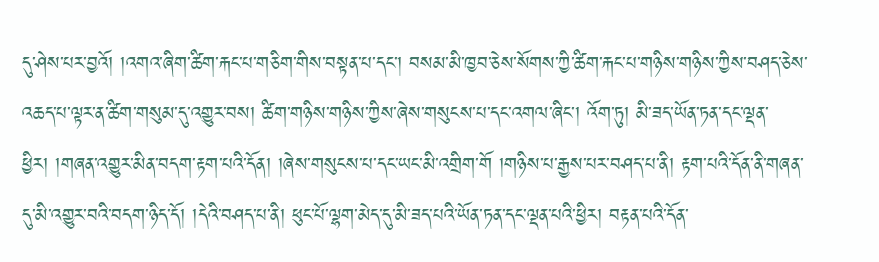དུ་ཤེས་པར་བྱའོ། །འགའ་ཞིག་ཚིག་རྐང་པ་གཅིག་གིས་བསྟན་པ་དང་། བསམ་མི་ཁྱབ་ཅེས་སོགས་ཀྱི་ཚིག་རྐང་པ་གཉིས་གཉིས་ཀྱིས་བཤད་ཅེས་འཆད་པ་ལྟར་ན་ཚིག་གསུམ་དུ་འགྱུར་བས། ཚིག་གཉིས་གཉིས་ཀྱིས་ཞེས་གསུངས་པ་དང་འགལ་ཞིང་། འོག་ཏུ། མི་ཟད་ཡོན་ཏན་དང་ལྡན་ཕྱིར། །གཞན་འགྱུར་མིན་བདག་རྟག་པའི་དོན། །ཞེས་གསུངས་པ་དང་ཡང་མི་འགྲིག་གོ །གཉིས་པ་རྒྱས་པར་བཤད་པ་ནི། རྟག་པའི་དོན་ནི་གཞན་དུ་མི་འགྱུར་བའི་བདག་ཉིད་དོ། །དེའི་བཤད་པ་ནི། ཕུང་པོ་ལྷག་མེད་དུ་མི་ཟད་པའི་ཡོན་ཏན་དང་ལྡན་པའི་ཕྱིར། བརྟན་པའི་དོན་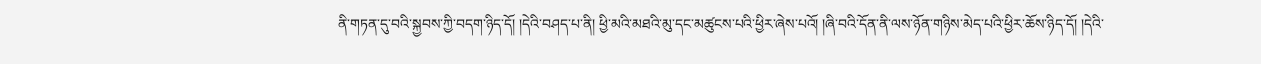ནི་གཏན་དུ་བའི་སྐྱབས་ཀྱི་བདག་ཉིད་དོ། །དེའི་བཤད་པ་ནི། ཕྱི་མའི་མཐའི་མུ་དང་མཚུངས་པའི་ཕྱིར་ཞེས་པའོ། །ཞི་བའི་དོན་ནི་ལས་ཉོན་གཉིས་མེད་པའི་ཕྱིར་ཆོས་ཉིད་དོ། །དེའི་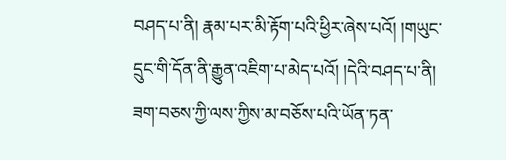བཤད་པ་ནི། རྣམ་པར་མི་རྟོག་པའི་ཕྱིར་ཞེས་པའོ། །གཡུང་དྲུང་གི་དོན་ནི་རྒྱུན་འཇིག་པ་མེད་པའོ། །དེའི་བཤད་པ་ནི། ཟག་བཅས་ཀྱི་ལས་ཀྱིས་མ་བཅོས་པའི་ཡོན་ཏན་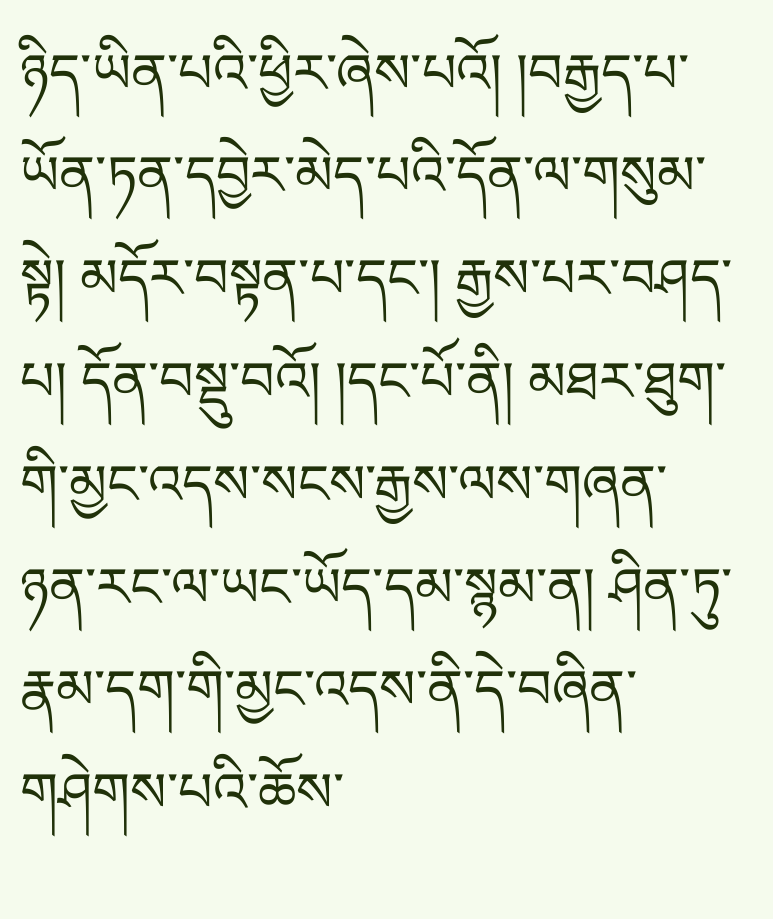ཉིད་ཡིན་པའི་ཕྱིར་ཞེས་པའོ། །བརྒྱད་པ་ཡོན་ཏན་དབྱེར་མེད་པའི་དོན་ལ་གསུམ་སྟེ། མདོར་བསྟན་པ་དང་། རྒྱས་པར་བཤད་པ། དོན་བསྡུ་བའོ། །དང་པོ་ནི། མཐར་ཐུག་གི་མྱང་འདས་སངས་རྒྱས་ལས་གཞན་ཉན་རང་ལ་ཡང་ཡོད་དམ་སྙམ་ན། ཤིན་ཏུ་རྣམ་དག་གི་མྱང་འདས་ནི་དེ་བཞིན་གཤེགས་པའི་ཆོས་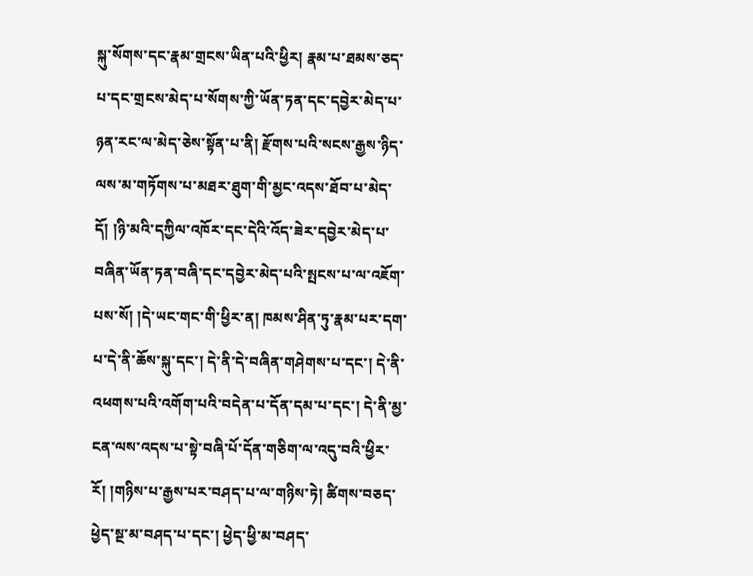སྐུ་སོགས་དང་རྣམ་གྲངས་ཡིན་པའི་ཕྱིར། རྣམ་པ་ཐམས་ཅད་པ་དང་གྲངས་མེད་པ་སོགས་ཀྱི་ཡོན་ཏན་དང་དབྱེར་མེད་པ་ཉན་རང་ལ་མེད་ཅེས་སྟོན་པ་ནི། རྫོགས་པའི་སངས་རྒྱས་ཉིད་ལས་མ་གཏོགས་པ་མཐར་ཐུག་གི་མྱང་འདས་ཐོབ་པ་མེད་དོ། །ཉི་མའི་དཀྱིལ་འཁོར་དང་དེའི་འོད་ཟེར་དབྱེར་མེད་པ་བཞིན་ཡོན་ཏན་བཞི་དང་དབྱེར་མེད་པའི་སྤངས་པ་ལ་འཇོག་པས་སོ། །དེ་ཡང་གང་གི་ཕྱིར་ན། ཁམས་ཤིན་ཏུ་རྣམ་པར་དག་པ་དེ་ནི་ཆོས་སྐུ་དང་། དེ་ནི་དེ་བཞིན་གཤེགས་པ་དང་། དེ་ནི་འཕགས་པའི་འགོག་པའི་བདེན་པ་དོན་དམ་པ་དང་། དེ་ནི་མྱ་ངན་ལས་འདས་པ་སྟེ་བཞི་པོ་དོན་གཅིག་ལ་འདུ་བའི་ཕྱིར་རོ། །གཉིས་པ་རྒྱས་པར་བཤད་པ་ལ་གཉིས་ཏེ། ཚིགས་བཅད་ཕྱེད་སྔ་མ་བཤད་པ་དང་། ཕྱེད་ཕྱི་མ་བཤད་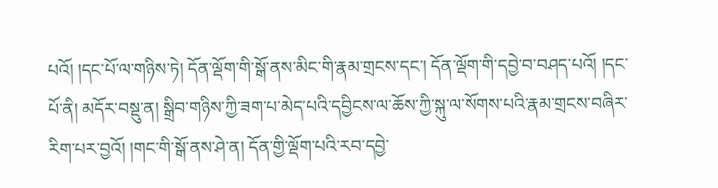པའོ། །དང་པོ་ལ་གཉིས་ཏེ། དོན་ལྡོག་གི་སྒོ་ནས་མིང་གི་རྣམ་གྲངས་དང་། དོན་ལྡོག་གི་དབྱེ་བ་བཤད་པའོ། །དང་པོ་ནི། མདོར་བསྡུ་ན། སྒྲིབ་གཉིས་ཀྱི་ཟག་པ་མེད་པའི་དབྱིངས་ལ་ཆོས་ཀྱི་སྐུ་ལ་སོགས་པའི་རྣམ་གྲངས་བཞིར་རིག་པར་བྱའོ། །གང་གི་སྒོ་ནས་ཤེ་ན། དོན་གྱི་ལྡོག་པའི་རབ་དབྱེ་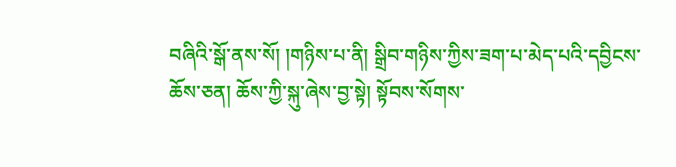བཞིའི་སྒོ་ནས་སོ། །གཉིས་པ་ནི། སྒྲིབ་གཉིས་ཀྱིས་ཟག་པ་མེད་པའི་དབྱིངས་ཆོས་ཅན། ཆོས་ཀྱི་སྐུ་ཞེས་བྱ་སྟེ། སྟོབས་སོགས་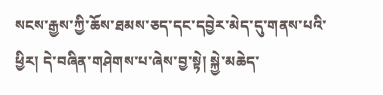སངས་རྒྱས་ཀྱི་ཆོས་ཐམས་ཅད་དང་དབྱེར་མེད་དུ་གནས་པའི་ཕྱིར། དེ་བཞིན་གཤེགས་པ་ཞེས་བྱ་སྟེ། སྐྱེ་མཆེད་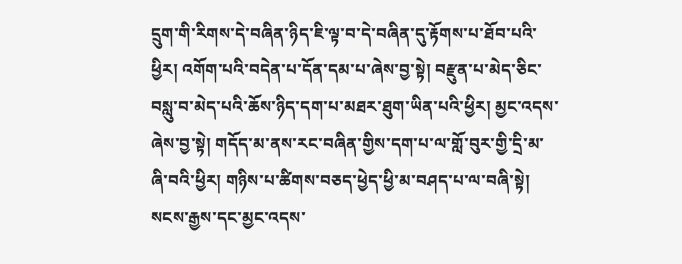དྲུག་གི་རིགས་དེ་བཞིན་ཉིད་ཇི་ལྟ་བ་དེ་བཞིན་དུ་རྟོགས་པ་ཐོབ་པའི་ཕྱིར། འགོག་པའི་བདེན་པ་དོན་དམ་པ་ཞེས་བྱ་སྟེ། བརྫུན་པ་མེད་ཅིང་བསླུ་བ་མེད་པའི་ཆོས་ཉིད་དག་པ་མཐར་ཐུག་ཡིན་པའི་ཕྱིར། མྱང་འདས་ཞེས་བྱ་སྟེ། གདོད་མ་ནས་རང་བཞིན་གྱིས་དག་པ་ལ་གློ་བུར་གྱི་དྲི་མ་ཞི་བའི་ཕྱིར། གཉིས་པ་ཚིགས་བཅད་ཕྱེད་ཕྱི་མ་བཤད་པ་ལ་བཞི་སྟེ། སངས་རྒྱས་དང་མྱང་འདས་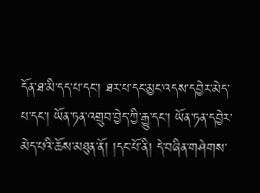དོན་ཐ་མི་དད་པ་དང་། ཐར་པ་དང་མྱང་འདས་དབྱེར་མེད་པ་དང་། ཡོན་ཏན་འགྲུབ་བྱེད་ཀྱི་རྒྱུ་དང་། ཡོན་ཏན་དབྱེར་མེད་པའི་ཆོས་མཐུན་ནོ། །དང་པོ་ནི། དེ་བཞིན་གཤེགས་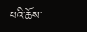པའི་ཆོས་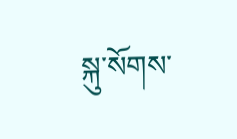སྐུ་སོགས་